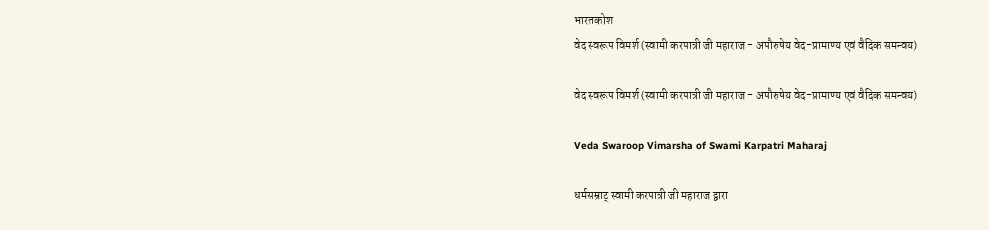भारतकोश
वेद स्वरूप विमर्श (स्वामी करपात्री जी महाराज - अपौरुषेय वेद-प्रामाण्य एवं वैदिक समन्वय)

वेद स्वरूप विमर्श (स्वामी करपात्री जी महाराज - अपौरुषेय वेद-प्रामाण्य एवं वैदिक समन्वय)

Veda Swaroop Vimarsha of Swami Karpatri Maharaj

धर्मसम्राट् स्वामी करपात्री जी महाराज द्वारा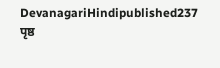DevanagariHindipublished237 पृष्ठ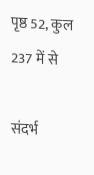पृष्ठ 52, कुल 237 में से

संदर्भ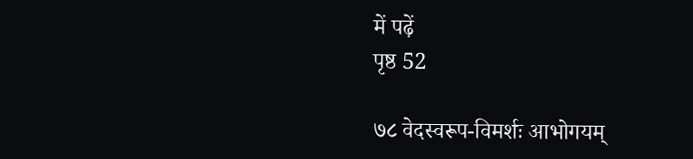में पढ़ें
पृष्ठ 52

७८ वेदस्वरूप-विमर्शः आभोगयम्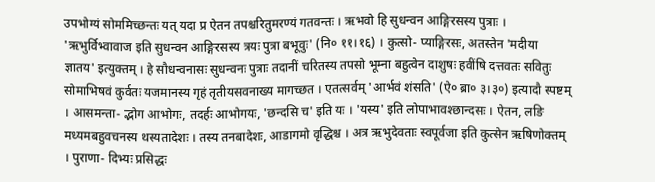उपभोग्यं सोममिच्छन्तः यत् यदा प्र ऐतन तपश्चरितुमरण्यं गतवन्तः । ऋभवो हि सुधन्वन आङ्गिरसस्य पुत्राः । 'ऋभुर्विभ्वावाज इति सुधन्वन आङ्गिरसस्य त्रयः पुत्रा बभूवुः' (नि० ११।१६) । कुत्सो- प्याङ्गिरसः, अतस्तेन 'मदीया ज्ञातय' इत्युक्तम् । हे सौधन्वनासः सुधन्वनः पुत्राः तदानीं चरितस्य तपसो भूम्ना बहुत्वेन दाशुषः हवींषि दत्तवतः सवितुः सोमाभिषवं कुर्वतः यजमानस्य गृहं तृतीयसवनाख्य मागच्छत । एतत्सर्वम् 'आर्भवं शंसति' (ऐ० ब्रा० ३।३०) इत्यादौ स्पष्टम् । आसमन्ता- द्भोग आभोगः, तदर्हः आभोगयः, 'छन्दसि च' इति यः । 'यस्य' इति लोपाभावश्छान्दसः । ऐतन, लङि मध्यमबहुवचनस्य थस्यतादेशः । तस्य तनबादेशः, आडागमो वृद्धिश्च । अत्र ऋभुदेवताः स्वपूर्वजा इति कुत्सेन ऋषिणोक्तम् । पुराणा- दिभ्यः प्रसिद्धः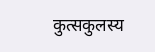कुत्सकुलस्य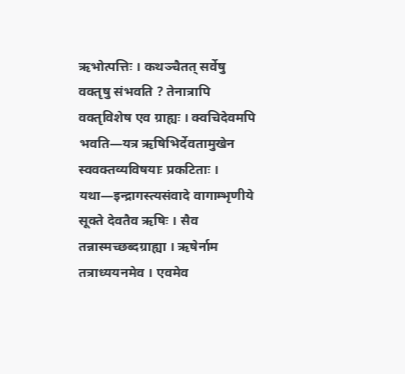ऋभोत्पत्तिः । कथञ्चैतत् सर्वेषु वक्तृषु संभवति ? तेनात्रापि वक्तृविशेष एव ग्राह्यः । क्वचिदेवमपि भवति—यत्र ऋषिभिर्देवतामुखेन स्ववक्तव्यविषयाः प्रकटिताः । यथा—इन्द्रागस्त्यसंवादे वागाम्भृणीये सूक्ते देवतैव ऋषिः । सैव तन्नास्मच्छब्दग्राह्या । ऋषेर्नाम तत्राध्ययनमेव । एवमेव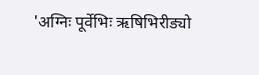'अग्निः पूर्वेभिः ऋषिभिरीड्यो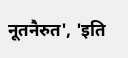नूतनैरुत', 'इति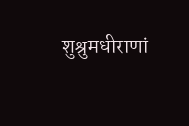शुश्रुमधीराणां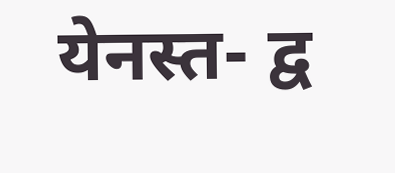येनस्त- द्व